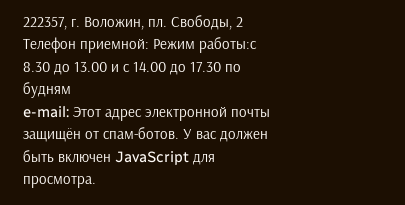222357, г. Воложин, пл. Свободы, 2
Телефон приемной: Режим работы:с 8.30 до 13.00 и с 14.00 до 17.30 по будням
e-mail: Этот адрес электронной почты защищён от спам-ботов. У вас должен быть включен JavaScript для просмотра.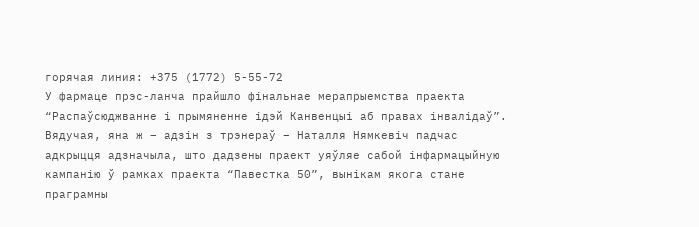горячая линия: +375 (1772) 5-55-72
У фармаце прэс-ланча прайшло фінальнае мерапрыемства праекта “Распаўсюджванне і прымяненне ідэй Канвенцыі аб правах інвалідаў”.
Вядучая, яна ж – адзін з трэнераў – Наталля Нямкевіч падчас адкрыцця адзначыла, што дадзены праект уяўляе сабой інфармацыйную кампанію ў рамках праекта “Павестка 50”, вынікам якога стане праграмны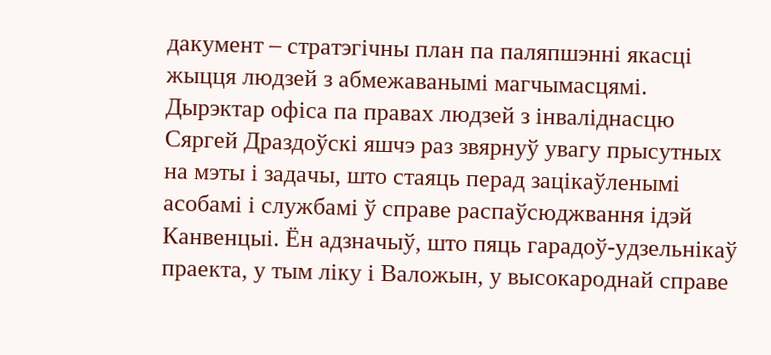дакумент – стратэгічны план па паляпшэнні якасці жыцця людзей з абмежаванымі магчымасцямі.
Дырэктар офіса па правах людзей з інваліднасцю Сяргей Драздоўскі яшчэ раз звярнуў увагу прысутных на мэты і задачы, што стаяць перад зацікаўленымі асобамі і службамі ў справе распаўсюджвання ідэй Канвенцыі. Ён адзначыў, што пяць гарадоў-удзельнікаў праекта, у тым ліку і Валожын, у высокароднай справе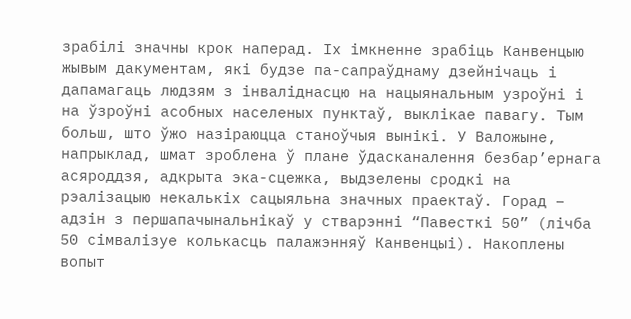зрабілі значны крок наперад. Іх імкненне зрабіць Канвенцыю жывым дакументам, які будзе па-сапраўднаму дзейнічаць і дапамагаць людзям з інваліднасцю на нацыянальным узроўні і на ўзроўні асобных населеных пунктаў, выклікае павагу. Тым больш, што ўжо назіраюцца станоўчыя вынікі. У Валожыне, напрыклад, шмат зроблена ў плане ўдасканалення безбар’ернага асяроддзя, адкрыта эка-сцежка, выдзелены сродкі на рэалізацыю некалькіх сацыяльна значных праектаў. Горад – адзін з першапачынальнікаў у стварэнні “Павесткі 50” (лічба 50 сімвалізуе колькасць палажэнняў Канвенцыі). Накоплены вопыт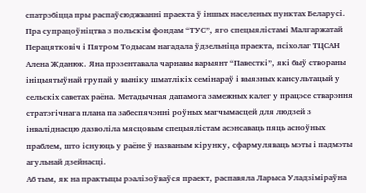спатрэбіцца пры распаўсюджванні праекта ў іншых населеных пунктах Беларусі.
Пра супрацоўніцтва з польскім фондам “ТУС”, яго спецыялістамі Малгаржатай Перацятковіч і Пятром Тодысам нагадала ўдзельніца праекта, псіхолаг ТЦСАН Алена Жданюк. Яна прэзентавала чарнавы варыянт “Павесткі”, які быў створаны ініцыятыўнай групай у выніку шматлікіх семінараў і выязных кансультацый у сельскіх саветах раёна. Метадычная дапамога замежных калег у працэсе стварэння стратэгічнага плана па забеспячэнні роўных магчымасцей для людзей з інваліднасцю дазволіла мясцовым спецыялістам асэнсаваць пяць асноўных праблем, што існуюць у раёне ў названым кірунку, сфармуляваць мэты і падмэты агульнай дзейнасці.
Аб тым, як на практыцы рэалізоўваўся праект, распавяла Ларыса Уладзіміраўна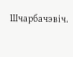Шчарбачэвіч.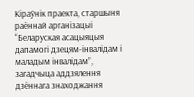Кіраўнік праекта, старшыня раённай арганізацыі “Беларуская асацыяцыя дапамогі дзецям-інвалідам і маладым інвалідам”, загадчыца аддзялення дзённага знаходжання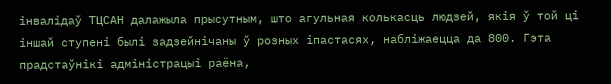інвалідаў ТЦСАН далажыла прысутным, што агульная колькасць людзей, якія ў той ці іншай ступені былі задзейнічаны ў розных іпастасях, набліжаецца да 800. Гэта прадстаўнікі адміністрацыі раёна,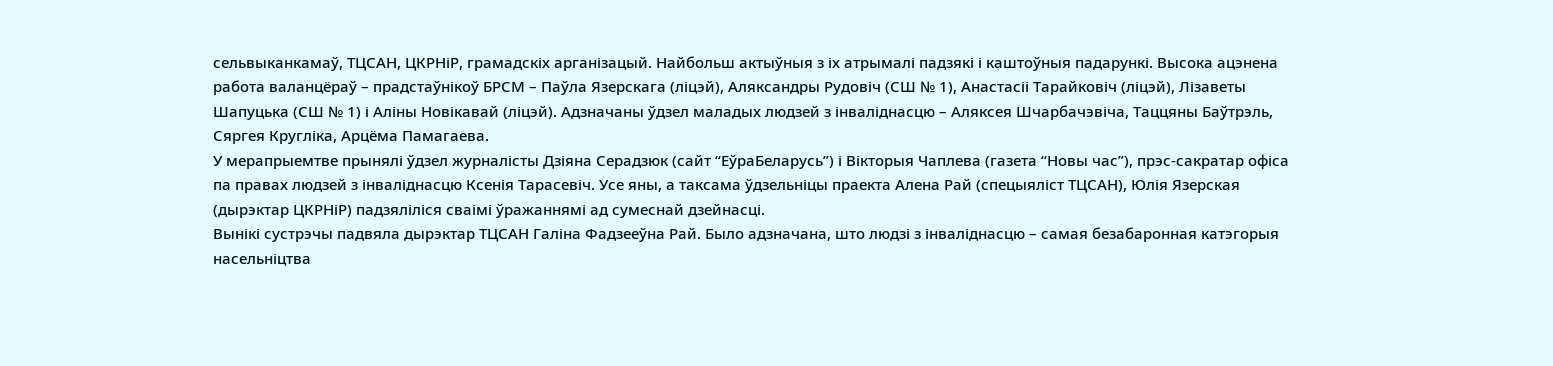сельвыканкамаў, ТЦСАН, ЦКРНіР, грамадскіх арганізацый. Найбольш актыўныя з іх атрымалі падзякі і каштоўныя падарункі. Высока ацэнена работа валанцёраў – прадстаўнікоў БРСМ – Паўла Язерскага (ліцэй), Аляксандры Рудовіч (СШ № 1), Анастасіі Тарайковіч (ліцэй), Лізаветы Шапуцька (СШ № 1) і Аліны Новікавай (ліцэй). Адзначаны ўдзел маладых людзей з інваліднасцю – Аляксея Шчарбачэвіча, Таццяны Баўтрэль, Сяргея Кругліка, Арцёма Памагаева.
У мерапрыемтве прынялі ўдзел журналісты Дзіяна Серадзюк (сайт “ЕўраБеларусь”) і Вікторыя Чаплева (газета “Новы час”), прэс-сакратар офіса па правах людзей з інваліднасцю Ксенія Тарасевіч. Усе яны, а таксама ўдзельніцы праекта Алена Рай (спецыяліст ТЦСАН), Юлія Язерская (дырэктар ЦКРНіР) падзяліліся сваімі ўражаннямі ад сумеснай дзейнасці.
Вынікі сустрэчы падвяла дырэктар ТЦСАН Галіна Фадзееўна Рай. Было адзначана, што людзі з інваліднасцю – самая безабаронная катэгорыя насельніцтва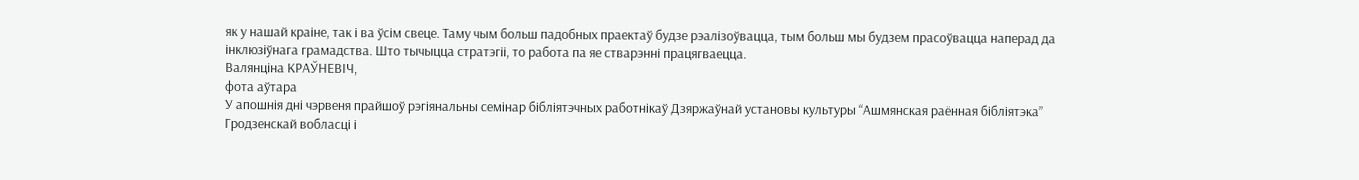як у нашай краіне, так і ва ўсім свеце. Таму чым больш падобных праектаў будзе рэалізоўвацца, тым больш мы будзем прасоўвацца наперад да інклюзіўнага грамадства. Што тычыцца стратэгіі, то работа па яе стварэнні працягваецца.
Валянціна КРАЎНЕВІЧ,
фота аўтара
У апошнія дні чэрвеня прайшоў рэгіянальны семінар бібліятэчных работнікаў Дзяржаўнай установы культуры “Ашмянская раённая бібліятэка” Гродзенскай вобласці і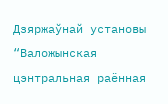Дзяржаўнай установы “Валожынская цэнтральная раённая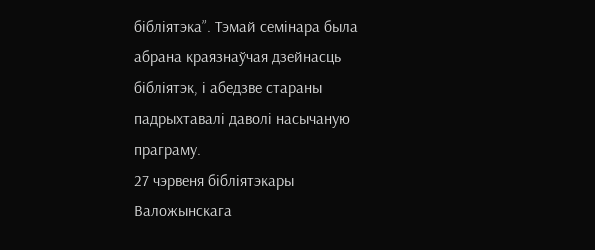бібліятэка”. Тэмай семінара была абрана краязнаўчая дзейнасць бібліятэк, і абедзве стараны падрыхтавалі даволі насычаную праграму.
27 чэрвеня бібліятэкары Валожынскага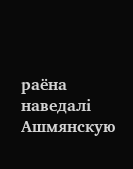раёна наведалі Ашмянскую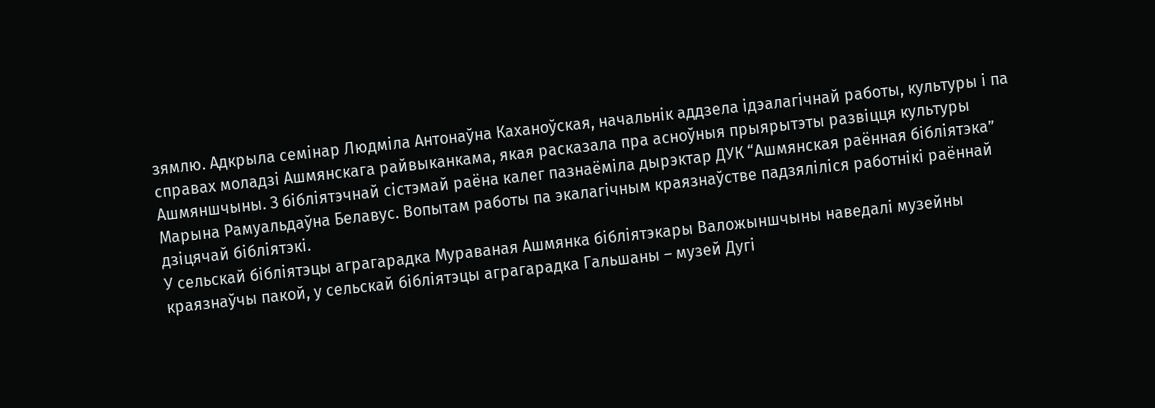зямлю. Адкрыла семінар Людміла Антонаўна Каханоўская, начальнік аддзела ідэалагічнай работы, культуры і па справах моладзі Ашмянскага райвыканкама, якая расказала пра асноўныя прыярытэты развіцця культуры Ашмяншчыны. З бібліятэчнай сістэмай раёна калег пазнаёміла дырэктар ДУК “Ашмянская раённая бібліятэка” Марына Рамуальдаўна Белавус. Вопытам работы па экалагічным краязнаўстве падзяліліся работнікі раённай дзіцячай бібліятэкі.
У сельскай бібліятэцы аграгарадка Мураваная Ашмянка бібліятэкары Валожыншчыны наведалі музейны краязнаўчы пакой, у сельскай бібліятэцы аграгарадка Гальшаны – музей Дугі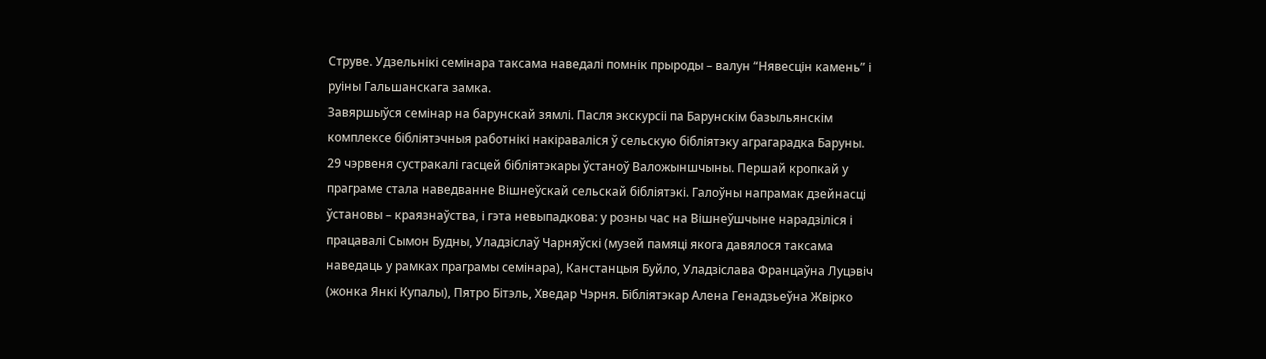Струве. Удзельнікі семінара таксама наведалі помнік прыроды – валун “Нявесцін камень” і руіны Гальшанскага замка.
Завяршыўся семінар на барунскай зямлі. Пасля экскурсіі па Барунскім базыльянскім комплексе бібліятэчныя работнікі накіраваліся ў сельскую бібліятэку аграгарадка Баруны.
29 чэрвеня сустракалі гасцей бібліятэкары ўстаноў Валожыншчыны. Першай кропкай у праграме стала наведванне Вішнеўскай сельскай бібліятэкі. Галоўны напрамак дзейнасці ўстановы – краязнаўства, і гэта невыпадкова: у розны час на Вішнеўшчыне нарадзіліся і працавалі Сымон Будны, Уладзіслаў Чарняўскі (музей памяці якога давялося таксама наведаць у рамках праграмы семінара), Канстанцыя Буйло, Уладзіслава Францаўна Луцэвіч (жонка Янкі Купалы), Пятро Бітэль, Хведар Чэрня. Бібліятэкар Алена Генадзьеўна Жвірко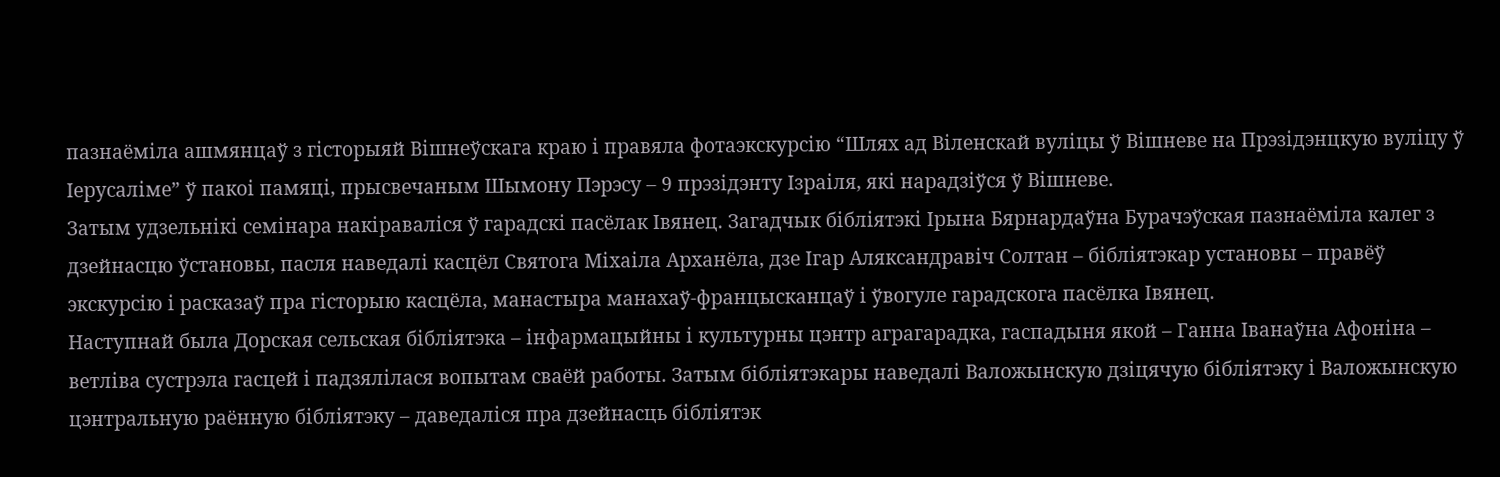пазнаёміла ашмянцаў з гісторыяй Вішнеўскага краю і правяла фотаэкскурсію “Шлях ад Віленскай вуліцы ў Вішневе на Прэзідэнцкую вуліцу ў Іерусаліме” ў пакоі памяці, прысвечаным Шымону Пэрэсу – 9 прэзідэнту Ізраіля, які нарадзіўся ў Вішневе.
Затым удзельнікі семінара накіраваліся ў гарадскі пасёлак Івянец. Загадчык бібліятэкі Ірына Бярнардаўна Бурачэўская пазнаёміла калег з дзейнасцю ўстановы, пасля наведалі касцёл Святога Міхаіла Арханёла, дзе Ігар Аляксандравіч Солтан – бібліятэкар установы – правёў экскурсію і расказаў пра гісторыю касцёла, манастыра манахаў-францысканцаў і ўвогуле гарадскога пасёлка Івянец.
Наступнай была Дорская сельская бібліятэка – інфармацыйны і культурны цэнтр аграгарадка, гаспадыня якой – Ганна Іванаўна Афоніна – ветліва сустрэла гасцей і падзялілася вопытам сваёй работы. Затым бібліятэкары наведалі Валожынскую дзіцячую бібліятэку і Валожынскую цэнтральную раённую бібліятэку – даведаліся пра дзейнасць бібліятэк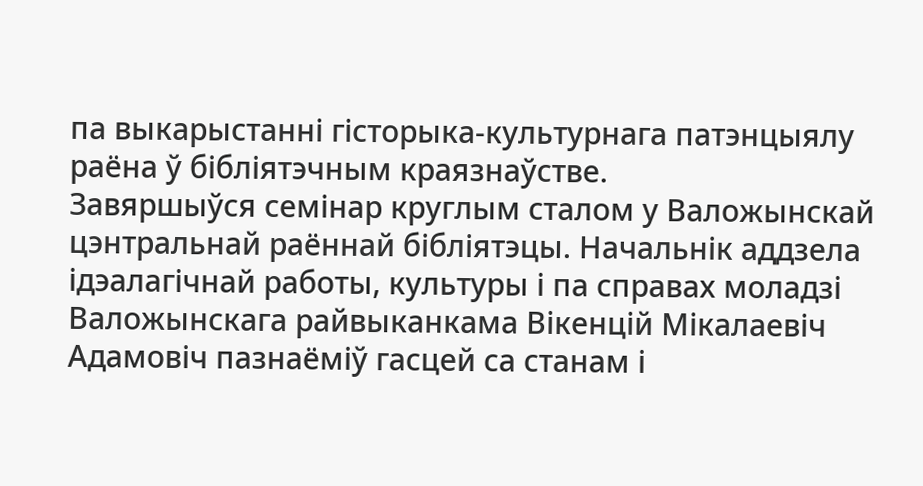па выкарыстанні гісторыка-культурнага патэнцыялу раёна ў бібліятэчным краязнаўстве.
Завяршыўся семінар круглым сталом у Валожынскай цэнтральнай раённай бібліятэцы. Начальнік аддзела ідэалагічнай работы, культуры і па справах моладзі Валожынскага райвыканкама Вікенцій Мікалаевіч Адамовіч пазнаёміў гасцей са станам і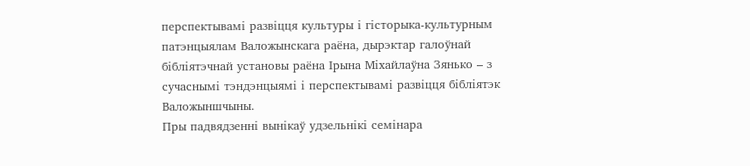перспектывамі развіцця культуры і гісторыка-культурным патэнцыялам Валожынскага раёна, дырэктар галоўнай бібліятэчнай установы раёна Ірына Міхайлаўна Зянько – з сучаснымі тэндэнцыямі і перспектывамі развіцця бібліятэк Валожыншчыны.
Пры падвядзенні вынікаў удзельнікі семінара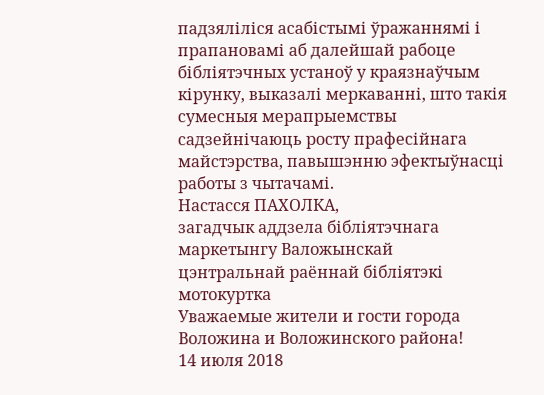падзяліліся асабістымі ўражаннямі і прапановамі аб далейшай рабоце бібліятэчных устаноў у краязнаўчым кірунку, выказалі меркаванні, што такія сумесныя мерапрыемствы садзейнічаюць росту прафесійнага майстэрства, павышэнню эфектыўнасці работы з чытачамі.
Настасся ПАХОЛКА,
загадчык аддзела бібліятэчнага маркетынгу Валожынскай
цэнтральнай раённай бібліятэкі
мотокуртка
Уважаемые жители и гости города Воложина и Воложинского района!
14 июля 2018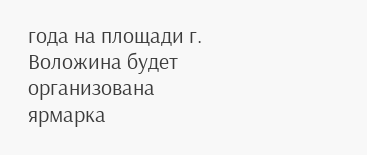года на площади г. Воложина будет организована ярмарка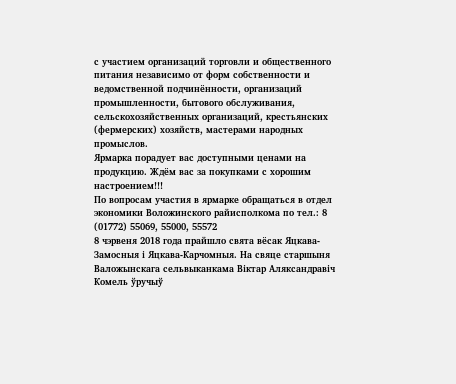с участием организаций торговли и общественного питания независимо от форм собственности и ведомственной подчинённости, организаций промышленности, бытового обслуживания, сельскохозяйственных организаций, крестьянских (фермерских) хозяйств, мастерами народных промыслов.
Ярмарка порадует вас доступными ценами на продукцию. Ждём вас за покупками с хорошим настроением!!!
По вопросам участия в ярмарке обращаться в отдел экономики Воложинского райисполкома по тел.: 8 (01772) 55069, 55000, 55572
8 чэрвеня 2018 года прайшло свята вёсак Яцкава-Замосныя і Яцкава-Карчомныя. На свяце старшыня Валожынскага сельвыканкама Віктар Аляксандравіч Комель ўручыў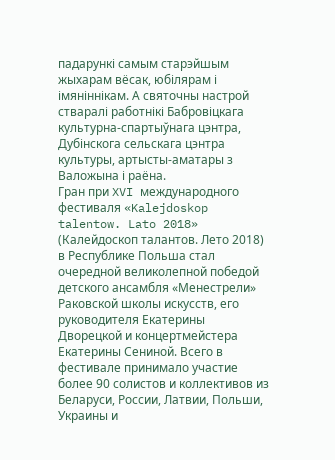падарункі самым старэйшым жыхарам вёсак, юбілярам і імяніннікам. А святочны настрой стваралі работнікі Бабровіцкага культурна-спартыўнага цэнтра, Дубінскога сельскага цэнтра культуры, артысты-аматары з Валожына і раёна.
Гран при XVI международного фестиваля «Kalejdoskop talentow. Lato 2018» (Калейдоскоп талантов. Лето 2018) в Республике Польша стал очередной великолепной победой детского ансамбля «Менестрели» Раковской школы искусств, его руководителя Екатерины Дворецкой и концертмейстера Екатерины Сениной. Всего в фестивале принимало участие более 90 солистов и коллективов из Беларуси, России, Латвии, Польши, Украины и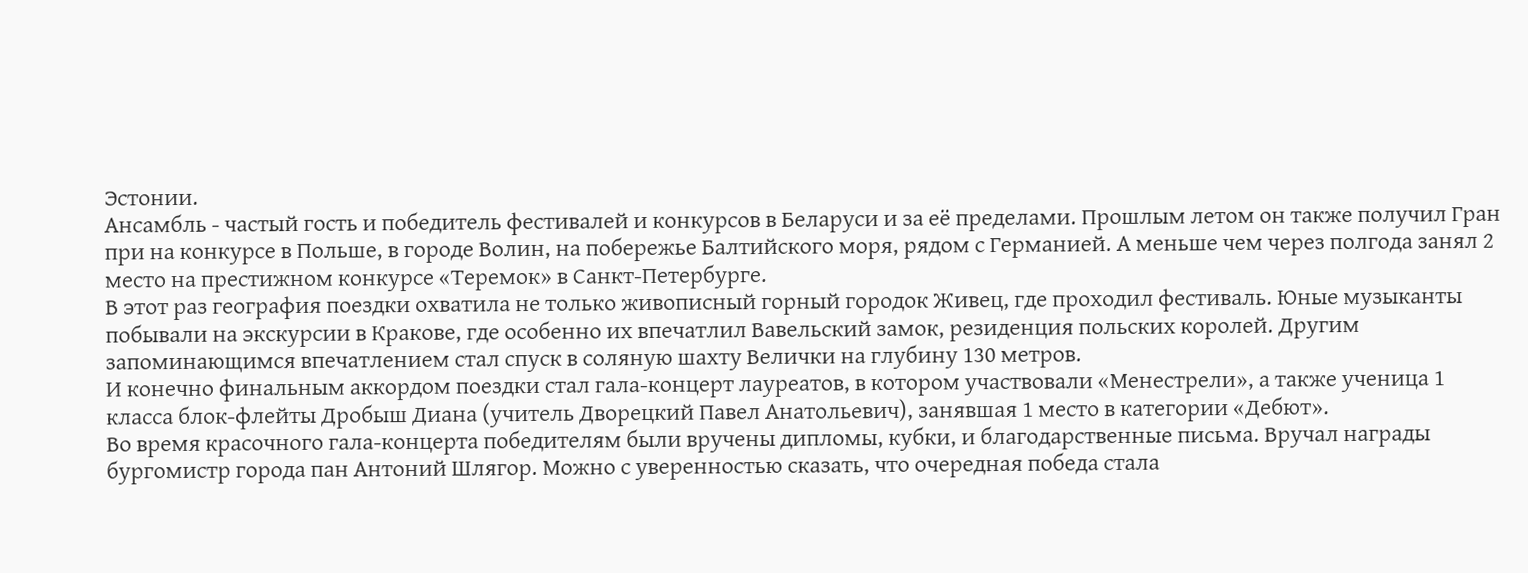Эстонии.
Ансамбль - частый гость и победитель фестивалей и конкурсов в Беларуси и за её пределами. Прошлым летом он также получил Гран при на конкурсе в Польше, в городе Волин, на побережье Балтийского моря, рядом с Германией. А меньше чем через полгода занял 2 место на престижном конкурсе «Теремок» в Санкт-Петербурге.
В этот раз география поездки охватила не только живописный горный городок Живец, где проходил фестиваль. Юные музыканты побывали на экскурсии в Кракове, где особенно их впечатлил Вавельский замок, резиденция польских королей. Другим запоминающимся впечатлением стал спуск в соляную шахту Велички на глубину 130 метров.
И конечно финальным аккордом поездки стал гала-концерт лауреатов, в котором участвовали «Менестрели», а также ученица 1 класса блок-флейты Дробыш Диана (учитель Дворецкий Павел Анатольевич), занявшая 1 место в категории «Дебют».
Во время красочного гала-концерта победителям были вручены дипломы, кубки, и благодарственные письма. Вручал награды бургомистр города пан Антоний Шлягор. Можно с уверенностью сказать, что очередная победа стала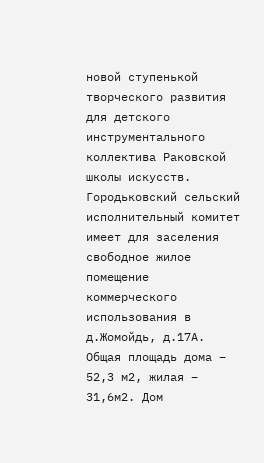новой ступенькой творческого развития для детского инструментального коллектива Раковской школы искусств.
Городьковский сельский исполнительный комитет имеет для заселения свободное жилое помещение коммерческого использования в д.Жомойдь, д.17А. Общая площадь дома – 52,3 м2, жилая – 31,6м2. Дом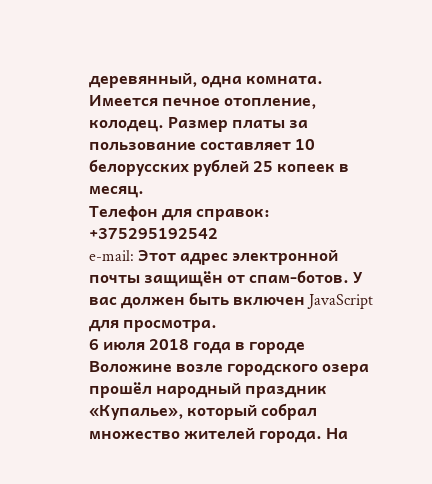деревянный, одна комната. Имеется печное отопление, колодец. Размер платы за пользование составляет 10 белорусских рублей 25 копеек в месяц.
Телефон для справок: +375295192542
e-mail: Этот адрес электронной почты защищён от спам-ботов. У вас должен быть включен JavaScript для просмотра.
6 июля 2018 года в городе Воложине возле городского озера прошёл народный праздник «Купалье», который собрал множество жителей города. На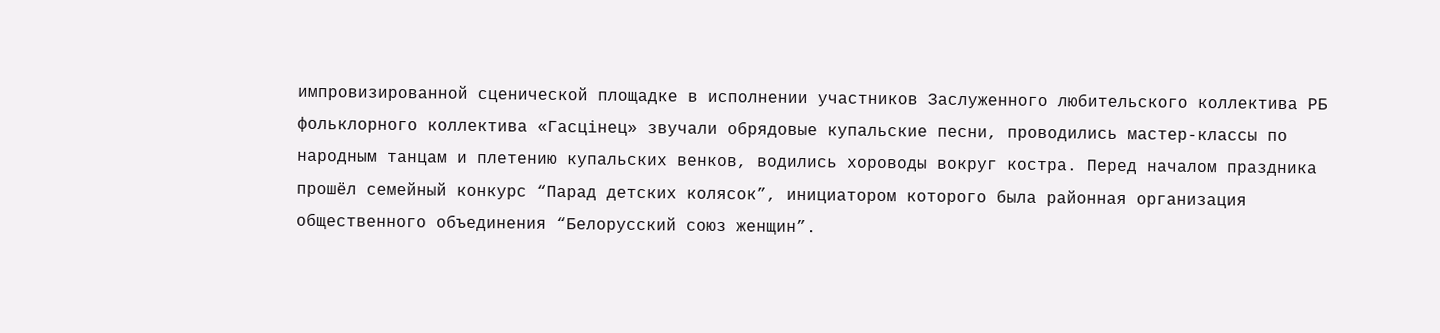импровизированной сценической площадке в исполнении участников Заслуженного любительского коллектива РБ фольклорного коллектива «Гасцінец» звучали обрядовые купальские песни, проводились мастер-классы по народным танцам и плетению купальских венков, водились хороводы вокруг костра. Перед началом праздника прошёл семейный конкурс “Парад детских колясок”, инициатором которого была районная организация общественного объединения “Белорусский союз женщин”.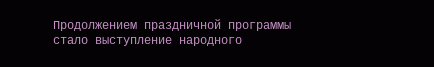Продолжением праздничной программы стало выступление народного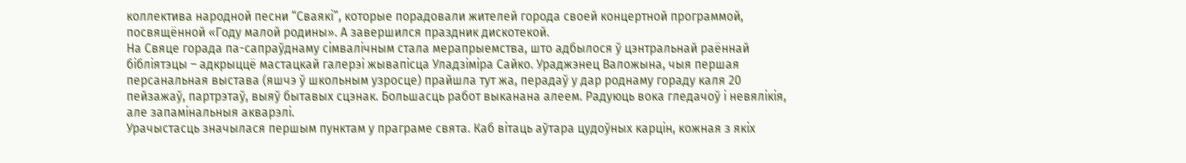коллектива народной песни “Сваякі”, которые порадовали жителей города своей концертной программой, посвящённой «Году малой родины». А завершился праздник дискотекой.
На Свяце горада па-сапраўднаму сімвалічным стала мерапрыемства, што адбылося ў цэнтральнай раённай бібліятэцы – адкрыццё мастацкай галерэі жывапісца Уладзіміра Сайко. Ураджэнец Валожына, чыя першая персанальная выстава (яшчэ ў школьным узросце) прайшла тут жа, перадаў у дар роднаму гораду каля 20 пейзажаў, партрэтаў, выяў бытавых сцэнак. Большасць работ выканана алеем. Радуюць вока гледачоў і невялікія, але запамінальныя акварэлі.
Урачыстасць значылася першым пунктам у праграме свята. Каб вітаць аўтара цудоўных карцін, кожная з якіх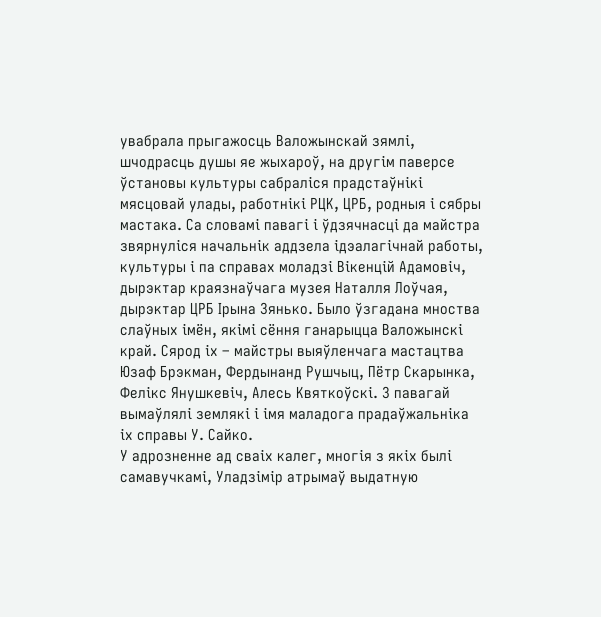увабрала прыгажосць Валожынскай зямлі, шчодрасць душы яе жыхароў, на другім паверсе ўстановы культуры сабраліся прадстаўнікі мясцовай улады, работнікі РЦК, ЦРБ, родныя і сябры мастака. Са словамі павагі і ўдзячнасці да майстра звярнуліся начальнік аддзела ідэалагічнай работы, культуры і па справах моладзі Вікенцій Адамовіч, дырэктар краязнаўчага музея Наталля Лоўчая, дырэктар ЦРБ Ірына Зянько. Было ўзгадана мноства слаўных імён, якімі сёння ганарыцца Валожынскі край. Сярод іх – майстры выяўленчага мастацтва Юзаф Брэкман, Фердынанд Рушчыц, Пётр Скарынка, Фелікс Янушкевіч, Алесь Квяткоўскі. З павагай вымаўлялі землякі і імя маладога прадаўжальніка іх справы У. Сайко.
У адрозненне ад сваіх калег, многія з якіх былі самавучкамі, Уладзімір атрымаў выдатную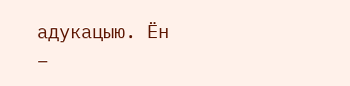адукацыю. Ён –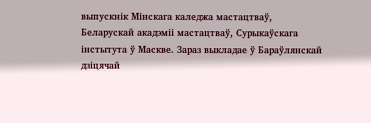выпускнік Мінскага каледжа мастацтваў, Беларускай акадэміі мастацтваў, Сурыкаўскага інстытута ў Маскве. Зараз выкладае ў Бараўлянскай дзіцячай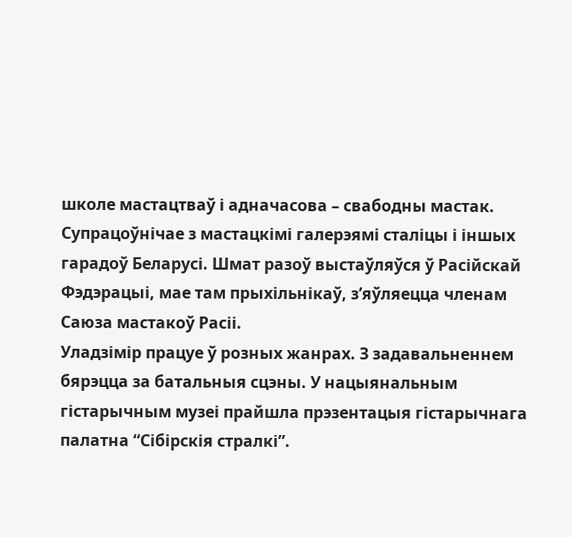школе мастацтваў і адначасова – свабодны мастак. Супрацоўнічае з мастацкімі галерэямі сталіцы і іншых гарадоў Беларусі. Шмат разоў выстаўляўся ў Расійскай Фэдэрацыі, мае там прыхільнікаў, з’яўляецца членам Саюза мастакоў Расіі.
Уладзімір працуе ў розных жанрах. З задавальненнем бярэцца за батальныя сцэны. У нацыянальным гістарычным музеі прайшла прэзентацыя гістарычнага палатна “Сібірскія стралкі”.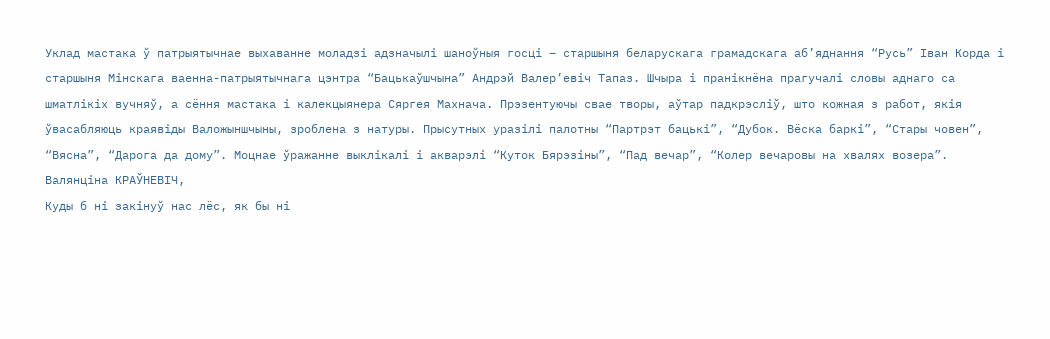Уклад мастака ў патрыятычнае выхаванне моладзі адзначылі шаноўныя госці – старшыня беларускага грамадскага аб’яднання “Русь” Іван Корда і старшыня Мінскага ваенна-патрыятычнага цэнтра “Бацькаўшчына” Андрэй Валер’евіч Тапаз. Шчыра і пранікнёна прагучалі словы аднаго са шматлікіх вучняў, а сёння мастака і калекцыянера Сяргея Махнача. Прэзентуючы свае творы, аўтар падкрэсліў, што кожная з работ, якія ўвасабляюць краявіды Валожыншчыны, зроблена з натуры. Прысутных уразілі палотны “Партрэт бацькі”, “Дубок. Вёска баркі”, “Стары човен”, “Вясна”, “Дарога да дому”. Моцнае ўражанне выклікалі і акварэлі “Куток Бярэзіны”, “Пад вечар”, “Колер вечаровы на хвалях возера”.
Валянціна КРАЎНЕВІЧ,
Куды б ні закінуў нас лёс, як бы ні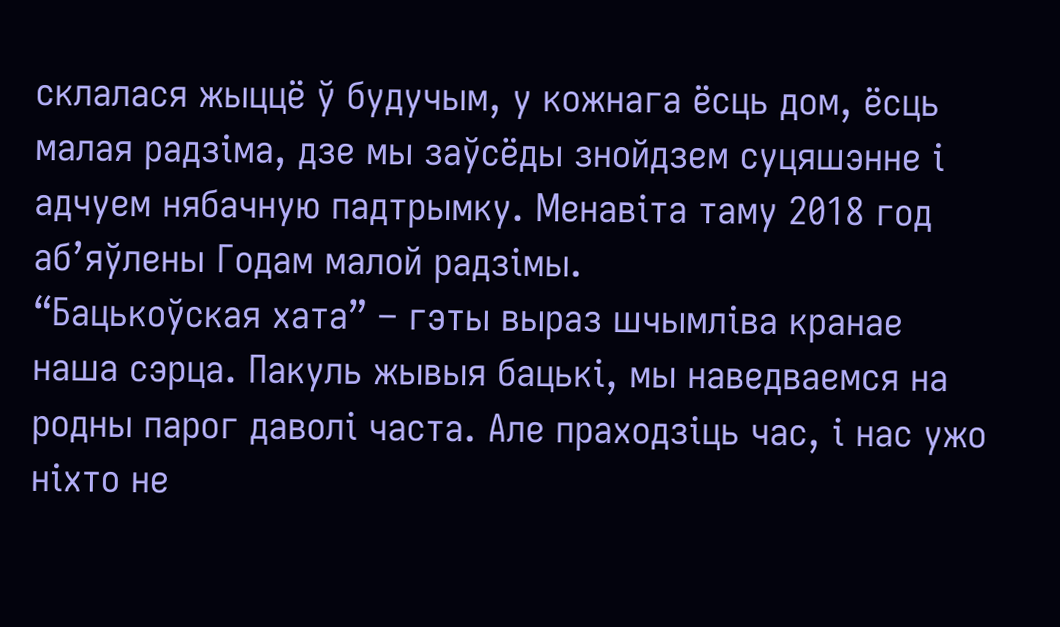склалася жыццё ў будучым, у кожнага ёсць дом, ёсць малая радзіма, дзе мы заўсёды знойдзем суцяшэнне і адчуем нябачную падтрымку. Менавіта таму 2018 год аб’яўлены Годам малой радзімы.
“Бацькоўская хата” – гэты выраз шчымліва кранае наша сэрца. Пакуль жывыя бацькі, мы наведваемся на родны парог даволі часта. Але праходзіць час, і нас ужо ніхто не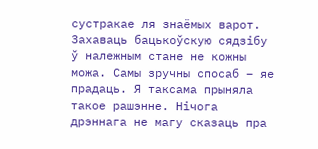сустракае ля знаёмых варот. Захаваць бацькоўскую сядзібу ў належным стане не кожны можа. Самы зручны спосаб – яе прадаць. Я таксама прыняла такое рашэнне. Нічога дрэннага не магу сказаць пра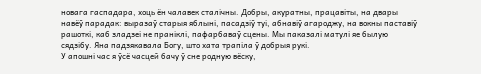новага гаспадара, хоць ён чалавек сталічны. Добры, акуратны, працавіты, на двары навёў парадак: выразаў старыя яблыні, пасадзіў туі, абнавіў агароджу, на вокны паставіў рашоткі, каб зладзеі не праніклі, пафарбаваў сцены. Мы паказалі матулі яе былую сядзібу. Яна падзякавала Богу, што хата трапіла ў добрыя рукі.
У апошні час я ўсё часцей бачу ў сне родную вёску,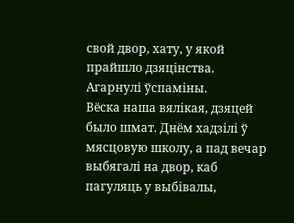свой двор, хату, у якой прайшло дзяцінства. Агарнулі ўспаміны.
Вёска наша вялікая, дзяцей было шмат. Днём хадзілі ў мясцовую школу, а пад вечар выбягалі на двор, каб пагуляць у выбівалы,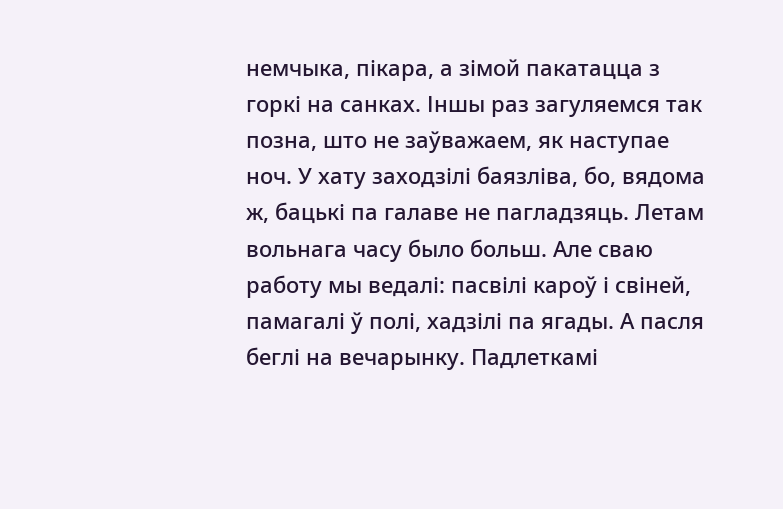немчыка, пікара, а зімой пакатацца з горкі на санках. Іншы раз загуляемся так позна, што не заўважаем, як наступае ноч. У хату заходзілі баязліва, бо, вядома ж, бацькі па галаве не пагладзяць. Летам вольнага часу было больш. Але сваю работу мы ведалі: пасвілі кароў і свіней, памагалі ў полі, хадзілі па ягады. А пасля беглі на вечарынку. Падлеткамі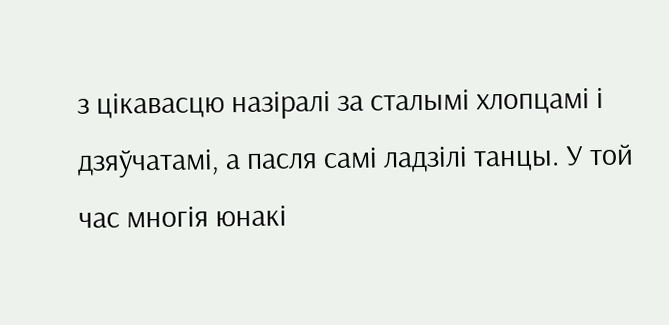з цікавасцю назіралі за сталымі хлопцамі і дзяўчатамі, а пасля самі ладзілі танцы. У той час многія юнакі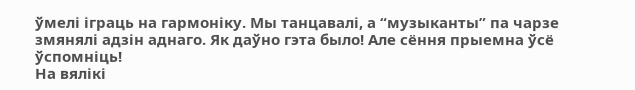ўмелі іграць на гармоніку. Мы танцавалі, а “музыканты” па чарзе змянялі адзін аднаго. Як даўно гэта было! Але сёння прыемна ўсё ўспомніць!
На вялікі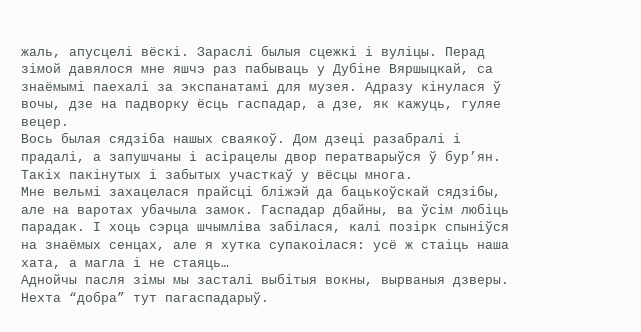жаль, апусцелі вёскі. Зараслі былыя сцежкі і вуліцы. Перад зімой давялося мне яшчэ раз пабываць у Дубіне Вяршыцкай, са знаёмымі паехалі за экспанатамі для музея. Адразу кінулася ў вочы, дзе на падворку ёсць гаспадар, а дзе, як кажуць, гуляе вецер.
Вось былая сядзіба нашых сваякоў. Дом дзеці разабралі і прадалі, а запушчаны і асірацелы двор ператварыўся ў бур’ян. Такіх пакінутых і забытых участкаў у вёсцы многа.
Мне вельмі захацелася прайсці бліжэй да бацькоўскай сядзібы, але на варотах убачыла замок. Гаспадар дбайны, ва ўсім любіць парадак. І хоць сэрца шчымліва забілася, калі позірк спыніўся на знаёмых сенцах, але я хутка супакоілася: усё ж стаіць наша хата, а магла і не стаяць…
Аднойчы пасля зімы мы засталі выбітыя вокны, вырваныя дзверы. Нехта “добра” тут пагаспадарыў.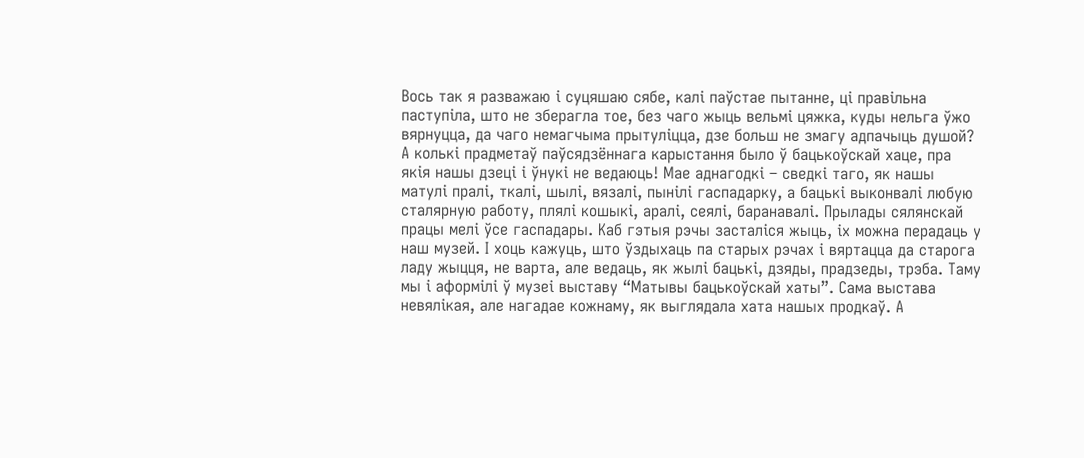Вось так я разважаю і суцяшаю сябе, калі паўстае пытанне, ці правільна паступіла, што не зберагла тое, без чаго жыць вельмі цяжка, куды нельга ўжо вярнуцца, да чаго немагчыма прытуліцца, дзе больш не змагу адпачыць душой?
А колькі прадметаў паўсядзённага карыстання было ў бацькоўскай хаце, пра якія нашы дзеці і ўнукі не ведаюць! Мае аднагодкі – сведкі таго, як нашы матулі пралі, ткалі, шылі, вязалі, пынілі гаспадарку, а бацькі выконвалі любую сталярную работу, плялі кошыкі, аралі, сеялі, баранавалі. Прылады сялянскай працы мелі ўсе гаспадары. Каб гэтыя рэчы засталіся жыць, іх можна перадаць у наш музей. І хоць кажуць, што ўздыхаць па старых рэчах і вяртацца да старога ладу жыцця, не варта, але ведаць, як жылі бацькі, дзяды, прадзеды, трэба. Таму мы і аформілі ў музеі выставу “Матывы бацькоўскай хаты”. Сама выстава невялікая, але нагадае кожнаму, як выглядала хата нашых продкаў. А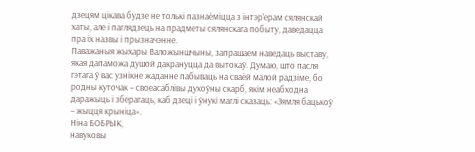дзецям цікава будзе не толькі пазнаёміцца з інтэр’ерам сялянскай хаты, але і паглядзець на прадметы сялянскага побыту, даведацца пра іх назвы і прызначэнне.
Паважаныя жыхары Валожыншчыны, запрашаем наведаць выставу, якая дапаможа душой дакрануцца да вытокаў. Думаю, што пасля гэтага ў вас узнікне жаданне пабываць на сваёй малой радзіме, бо родны куточак – своеасаблівы духоўны скарб, якім неабходна даражыць і зберагаць, каб дзеці і ўнукі маглі сказаць: «Зямля бацькоў – жыцця крыніца».
Ніна БОБРЫК,
навуковы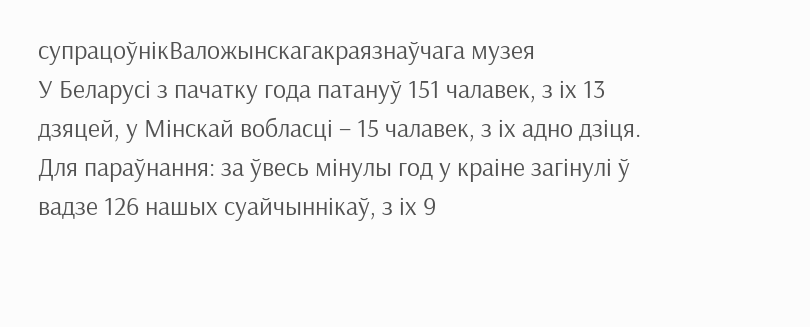супрацоўнікВаложынскагакраязнаўчага музея
У Беларусі з пачатку года патануў 151 чалавек, з іх 13 дзяцей, у Мінскай вобласці – 15 чалавек, з іх адно дзіця. Для параўнання: за ўвесь мінулы год у краіне загінулі ў вадзе 126 нашых суайчыннікаў, з іх 9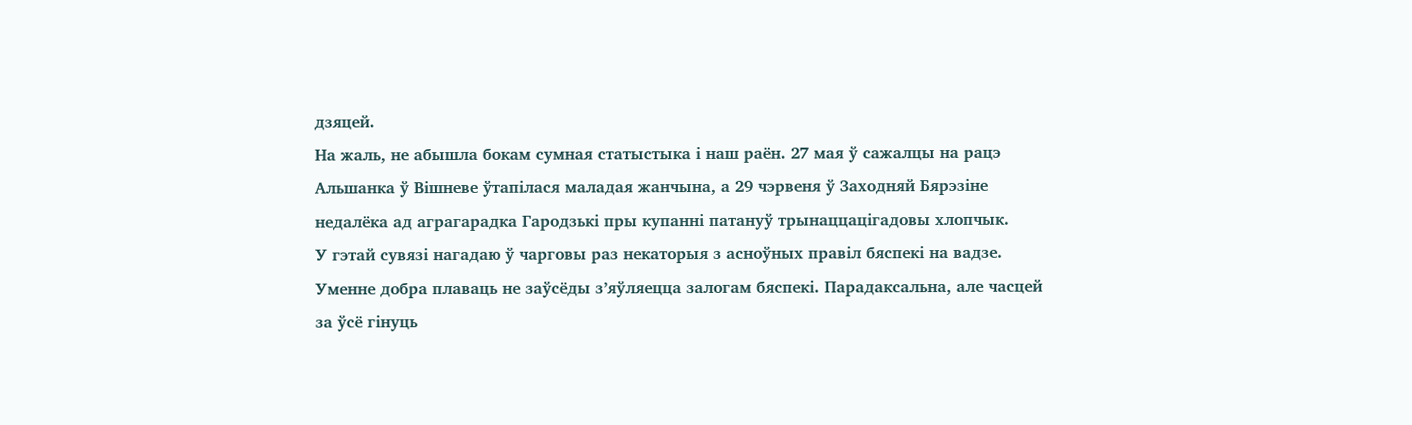дзяцей.
На жаль, не абышла бокам сумная статыстыка і наш раён. 27 мая ў сажалцы на рацэ Альшанка ў Вішневе ўтапілася маладая жанчына, а 29 чэрвеня ў Заходняй Бярэзіне недалёка ад аграгарадка Гародзькі пры купанні патануў трынаццацігадовы хлопчык.
У гэтай сувязі нагадаю ў чарговы раз некаторыя з асноўных правіл бяспекі на вадзе. Уменне добра плаваць не заўсёды з’яўляецца залогам бяспекі. Парадаксальна, але часцей за ўсё гінуць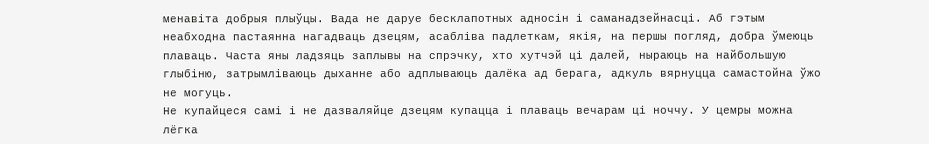менавіта добрыя плыўцы. Вада не даруе бесклапотных адносін і саманадзейнасці. Аб гэтым неабходна пастаянна нагадваць дзецям, асабліва падлеткам, якія, на першы погляд, добра ўмеюць плаваць. Часта яны ладзяць заплывы на спрэчку, хто хутчэй ці далей, ныраюць на найбольшую глыбіню, затрымліваюць дыханне або адплываюць далёка ад берага, адкуль вярнуцца самастойна ўжо не могуць.
Не купайцеся самі і не дазваляйце дзецям купацца і плаваць вечарам ці ноччу. У цемры можна лёгка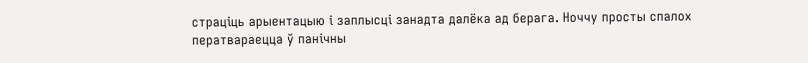страціць арыентацыю і заплысці занадта далёка ад берага. Ноччу просты спалох ператвараецца ў панічны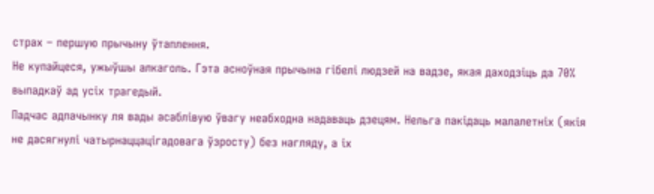страх – першую прычыну ўтаплення.
Не купайцеся, ужыўшы алкаголь. Гэта асноўная прычына гібелі людзей на вадзе, якая даходзіць да 70% выпадкаў ад усіх трагедый.
Падчас адпачынку ля вады асаблівую ўвагу неабходна надаваць дзецям. Нельга пакідаць малалетніх (якія не дасягнулі чатырнаццацігадовага ўзросту) без нагляду, а іх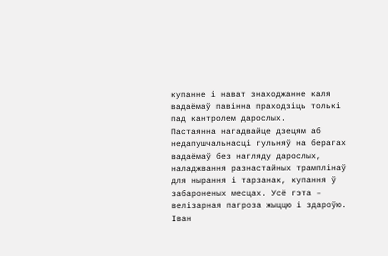купанне і нават знаходжанне каля вадаёмаў павінна праходзіць толькі пад кантролем дарослых.
Пастаянна нагадвайце дзецям аб недапушчальнасці гульняў на берагах вадаёмаў без нагляду дарослых, наладжвання разнастайных трамплінаў для нырання і тарзанак, купання ў забароненых месцах. Усё гэта – велізарная пагроза жыццю і здароўю.
Іван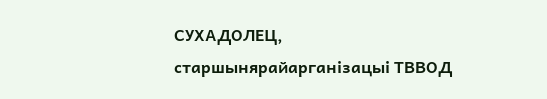СУХАДОЛЕЦ,
старшынярайарганізацыі ТВВОД